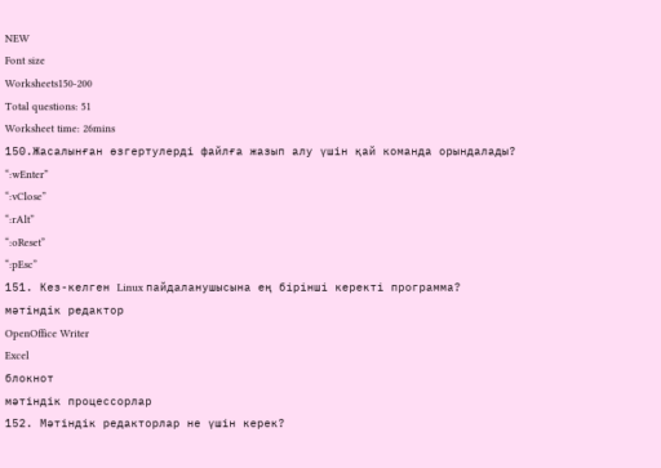NEW
Font size
Worksheets150-200
Total questions: 51
Worksheet time: 26mins
150.Жасалынған өзгертулерді файлға жазып алу үшін қай команда орындалады?
“:wEnter”
“:vClose”
“:rAlt”
“:oReset”
“:pEsc”
151. Кез-келген Linux пайдаланушысына ең бірінші керекті программа?
мәтіндік редактор
OpenOffice Writer
Excel
блокнот
мәтіндік процессорлар
152. Мәтіндік редакторлар не үшін керек?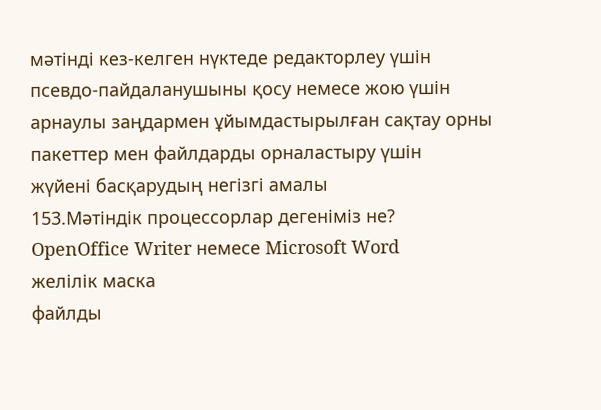мәтінді кез-келген нүктеде редакторлеу үшін
псевдо-пайдаланушыны қосу немесе жою үшін
арнаулы заңдармен ұйымдастырылған сақтау орны
пакеттер мен файлдарды орналастыру үшін
жүйені басқарудың негізгі амалы
153.Мәтіндік процессорлар дегеніміз не?
OpenOffice Writer немесе Microsoft Word
желілік маска
файлды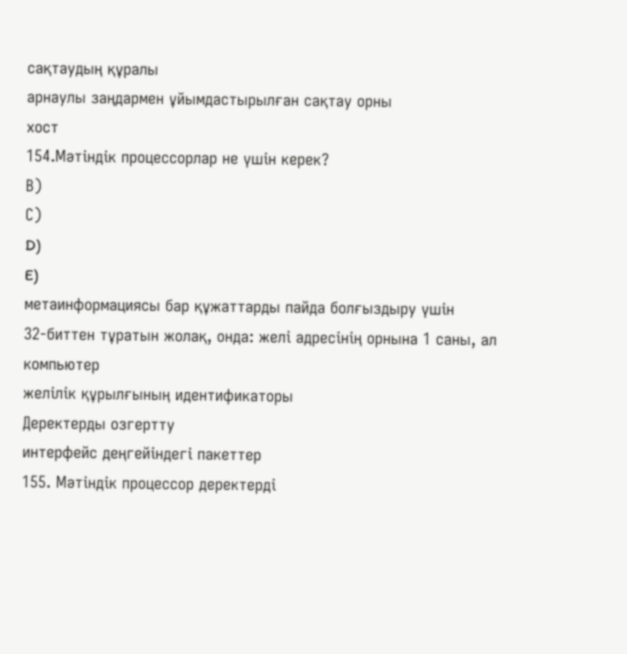сақтаудың құралы
арнаулы заңдармен ұйымдастырылған сақтау орны
хост
154.Мәтіндік процессорлар не үшін керек?
В)
С)
D)
E)
метаинформациясы бар құжаттарды пайда болғыздыру үшін
32-биттен тұратын жолақ, онда: желі адресінің орнына 1 саны, ал компьютер
желілік құрылғының идентификаторы
Деректерды озгертту
интерфейс деңгейіндегі пакеттер
155. Мәтіндік процессор деректерді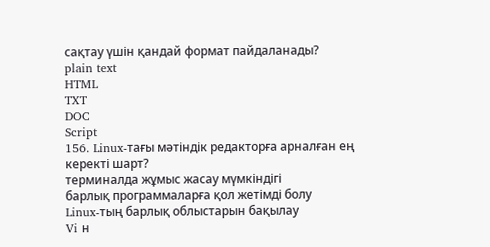сақтау үшін қандай формат пайдаланады?
plain text
HTML
TXT
DOC
Script
156. Linux-тағы мәтіндік редакторға арналған ең керекті шарт?
терминалда жұмыс жасау мүмкіндігі
барлық программаларға қол жетімді болу
Linux-тың барлық облыстарын бақылау
Vi н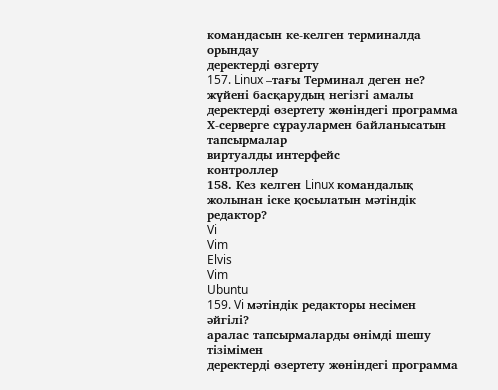командасын ке-келген терминалда орындау
деректерді өзгерту
157. Linux –тағы Терминал деген не?
жүйені басқарудың негізгі амалы
деректерді өзертету жөніндегі программа
Х-серверге сұраулармен байланысатын тапсырмалар
виртуалды интерфейс
контроллер
158. Кез келген Linux командалық жолынан іске қосылатын мәтіндік редактор?
Vi
Vim
Elvis
Vim
Ubuntu
159. Vi мәтіндік редакторы несімен әйгілі?
аралас тапсырмаларды өнімді шешу тізімімен
деректерді өзертету жөніндегі программа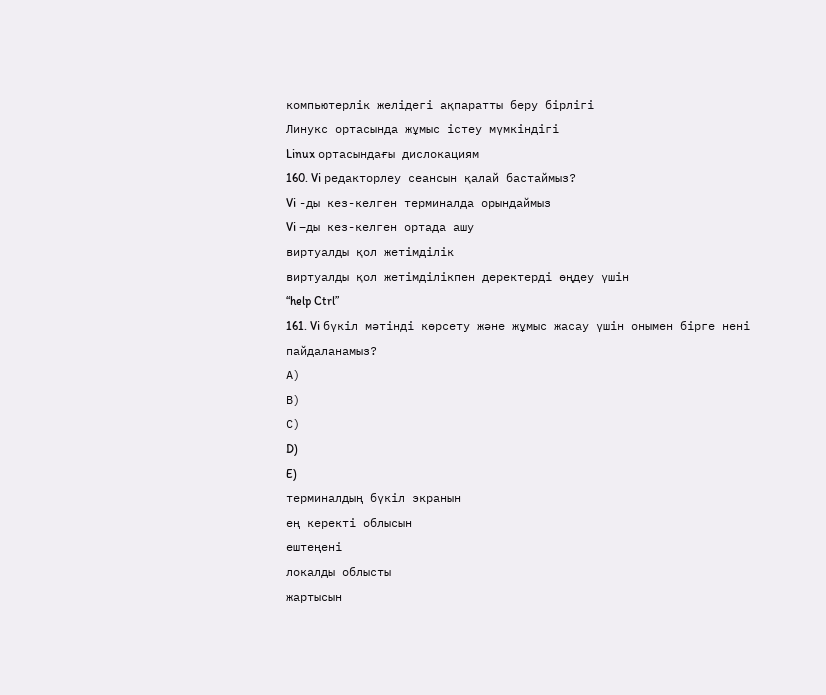компьютерлік желідегі ақпаратты беру бірлігі
Линукс ортасында жұмыс істеу мүмкіндігі
Linux ортасындағы дислокациям
160. Vi редакторлеу сеансын қалай бастаймыз?
Vi -ды кез-келген терминалда орындаймыз
Vi –ды кез-келген ортада ашу
виртуалды қол жетімділік
виртуалды қол жетімділікпен деректерді өңдеу үшін
“help Ctrl”
161. Vi бүкіл мәтінді көрсету және жұмыс жасау үшін онымен бірге нені пайдаланамыз?
А)
В)
С)
D)
E)
терминалдың бүкіл экранын
ең керекті облысын
ештеңені
локалды облысты
жартысын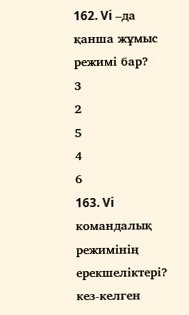162. Vi –да қанша жұмыс режимі бар?
3
2
5
4
6
163. Vi командалық режимінің ерекшеліктері?
кез-келген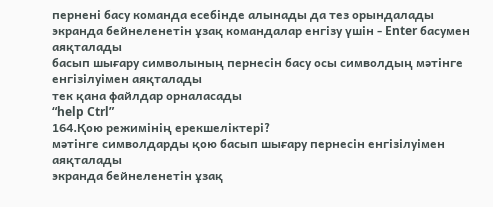пернені басу команда есебінде алынады да тез орындалады
экранда бейнеленетін ұзақ командалар енгізу үшін - Enter басумен аяқталады
басып шығару символының пернесін басу осы символдың мәтінге енгізілуімен аяқталады
тек қана файлдар орналасады
“help Ctrl”
164.Қою режимінің ерекшеліктері?
мәтінге символдарды қою басып шығару пернесін енгізілуімен аяқталады
экранда бейнеленетін ұзақ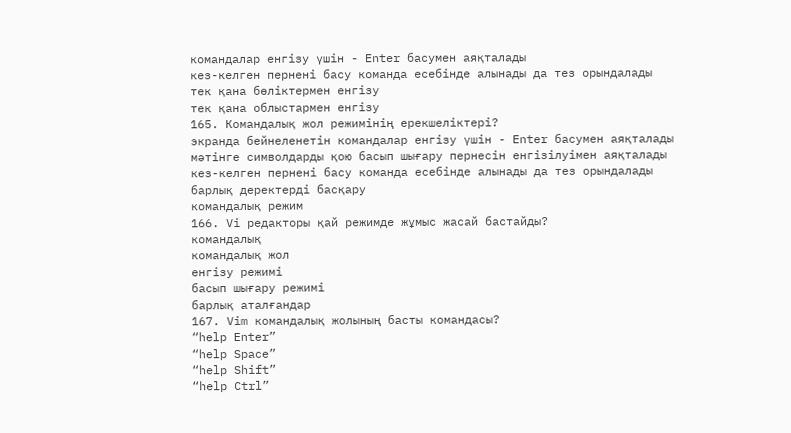командалар енгізу үшін - Enter басумен аяқталады
кез-келген пернені басу команда есебінде алынады да тез орындалады
тек қана бөліктермен енгізу
тек қана облыстармен енгізу
165. Командалық жол режимінің ерекшеліктері?
экранда бейнеленетін командалар енгізу үшін - Enter басумен аяқталады
мәтінге символдарды қою басып шығару пернесін енгізілуімен аяқталады
кез-келген пернені басу команда есебінде алынады да тез орындалады
барлық деректерді басқару
командалық режим
166. Vi редакторы қай режимде жұмыс жасай бастайды?
командалық
командалық жол
енгізу режимі
басып шығару режимі
барлық аталғандар
167. Vim командалық жолының басты командасы?
“help Enter”
“help Space”
“help Shift”
“help Ctrl”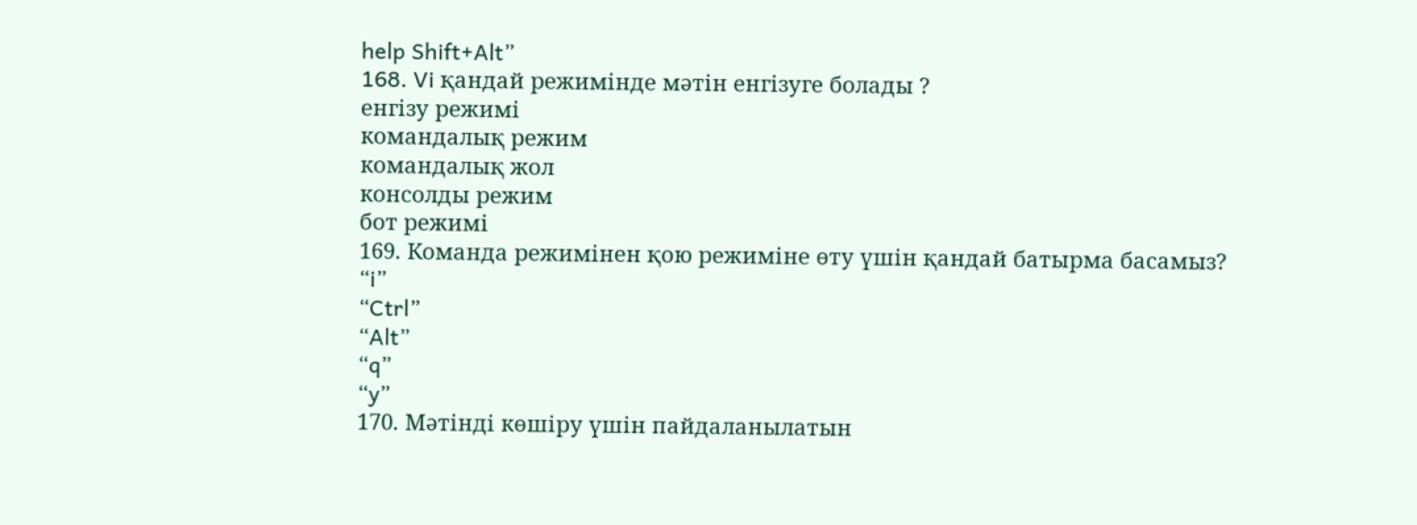help Shift+Alt”
168. Vi қандай режимінде мәтін енгізуге болады ?
енгізу режимі
командалық режим
командалық жол
консолды режим
бот режимі
169. Команда режимінен қою режиміне өту үшін қандай батырма басамыз?
“i”
“Ctrl”
“Alt”
“q”
“y”
170. Мәтінді көшіру үшін пайдаланылатын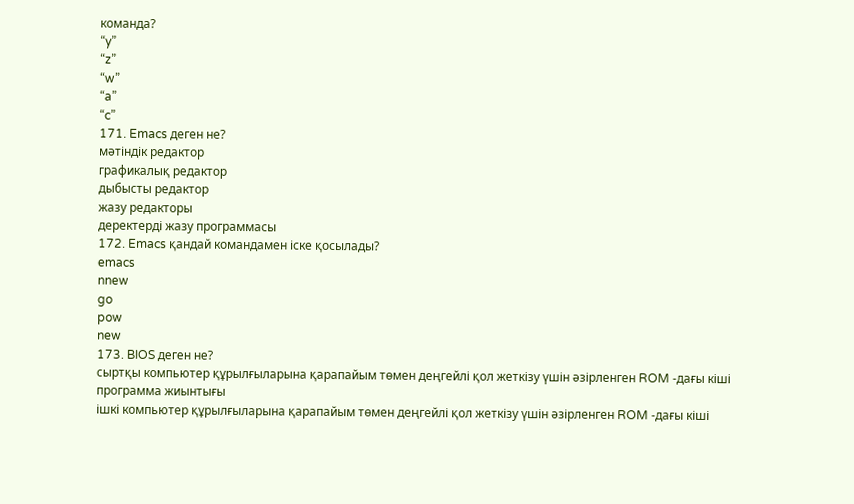команда?
“y”
“z”
“w”
“a”
“c”
171. Emacs деген не?
мәтіндік редактор
графикалық редактор
дыбысты редактор
жазу редакторы
деректерді жазу программасы
172. Emacs қандай командамен іске қосылады?
emacs
nnew
go
pow
new
173. BIOS деген не?
сыртқы компьютер құрылғыларына қарапайым төмен деңгейлі қол жеткізу үшін әзірленген ROM -дағы кіші программа жиынтығы
ішкі компьютер құрылғыларына қарапайым төмен деңгейлі қол жеткізу үшін әзірленген ROM -дағы кіші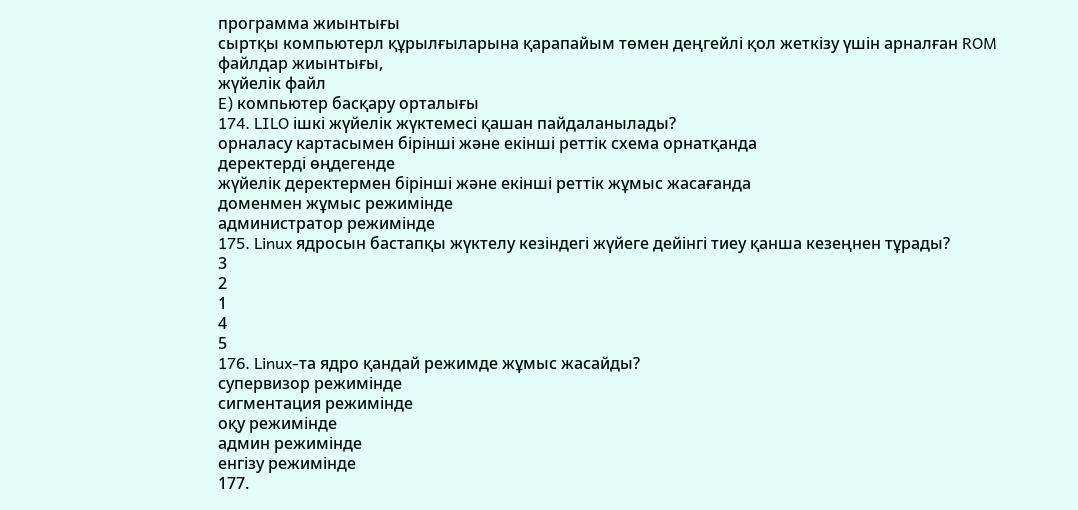программа жиынтығы
сыртқы компьютерл құрылғыларына қарапайым төмен деңгейлі қол жеткізу үшін арналған ROM файлдар жиынтығы,
жүйелік файл
E) компьютер басқару орталығы
174. LILO ішкі жүйелік жүктемесі қашан пайдаланылады?
орналасу картасымен бірінші және екінші реттік схема орнатқанда
деректерді өңдегенде
жүйелік деректермен бірінші және екінші реттік жұмыс жасағанда
доменмен жұмыс режимінде
администратор режимінде
175. Linux ядросын бастапқы жүктелу кезіндегі жүйеге дейінгі тиеу қанша кезеңнен тұрады?
3
2
1
4
5
176. Linux-та ядро қандай режимде жұмыс жасайды?
супервизор режимінде
сигментация режимінде
оқу режимінде
админ режимінде
енгізу режимінде
177.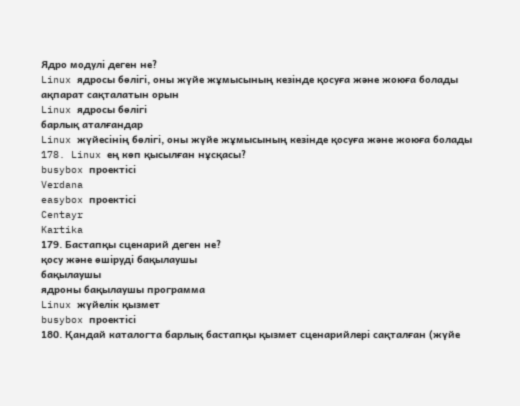Ядро модулі деген не?
Linux ядросы бөлігі, оны жүйе жұмысының кезінде қосуға және жоюға болады
ақпарат сақталатын орын
Linux ядросы бөлігі
барлық аталғандар
Linux жүйесінің бөлігі, оны жүйе жұмысының кезінде қосуға және жоюға болады
178. Linux ең көп қысылған нұсқасы?
busybox проектісі
Verdana
easybox проектісі
Centayr
Kartika
179. Бастапқы сценарий деген не?
қосу және өшіруді бақылаушы
бақылаушы
ядроны бақылаушы программа
Linux жүйелік қызмет
busybox проектісі
180. Қандай каталогта барлық бастапқы қызмет сценарийлері сақталған (жүйе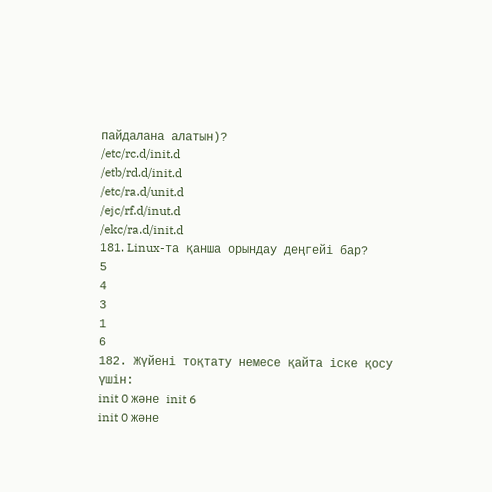пайдалана алатын)?
/etc/rc.d/init.d
/etb/rd.d/init.d
/etc/ra.d/unit.d
/ejc/rf.d/inut.d
/ekc/ra.d/init.d
181. Linux-та қанша орындау деңгейі бар?
5
4
3
1
6
182. Жүйені тоқтату немесе қайта іске қосу үшін:
init 0 және init 6
init 0 және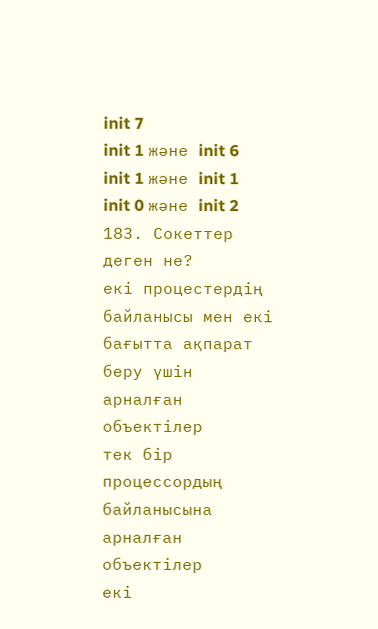init 7
init 1 және init 6
init 1 және init 1
init 0 және init 2
183. Сокеттер деген не?
екі процестердің байланысы мен екі бағытта ақпарат беру үшін арналған объектілер
тек бір процессордың байланысына арналған объектілер
екі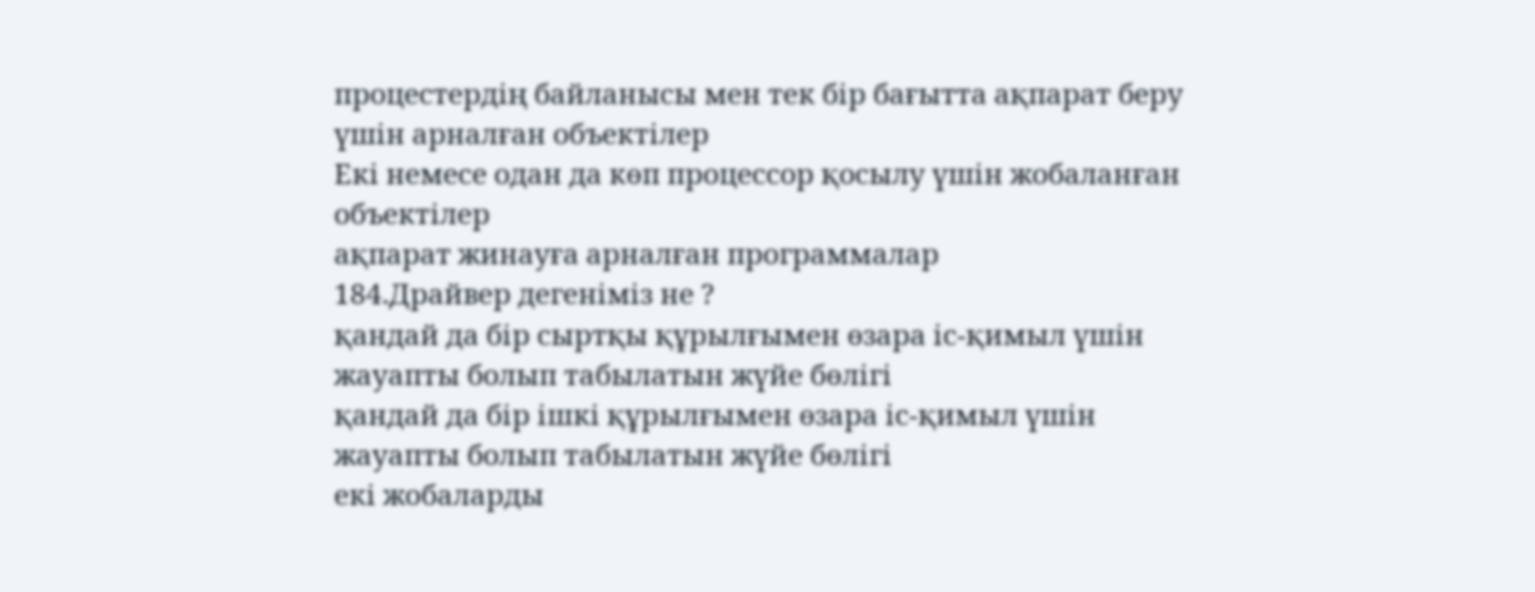процестердің байланысы мен тек бір бағытта ақпарат беру үшін арналған объектілер
Екі немесе одан да көп процессор қосылу үшін жобаланған объектілер
ақпарат жинауға арналған программалар
184.Драйвер дегеніміз не ?
қандай да бір сыртқы құрылғымен өзара іс-қимыл үшін жауапты болып табылатын жүйе бөлігі
қандай да бір ішкі құрылғымен өзара іс-қимыл үшін жауапты болып табылатын жүйе бөлігі
екі жобаларды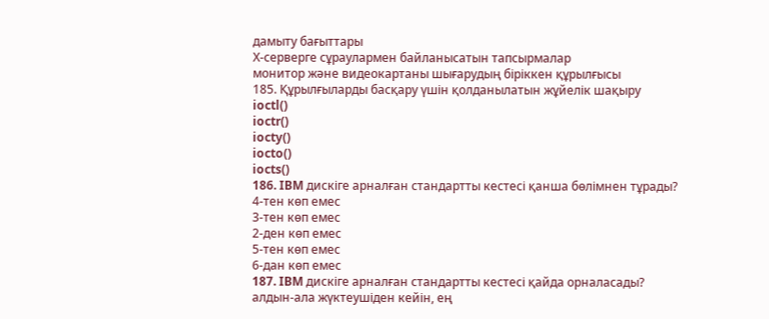дамыту бағыттары
Х-серверге сұраулармен байланысатын тапсырмалар
монитор және видеокартаны шығарудың біріккен құрылғысы
185. Құрылғыларды басқару үшін қолданылатын жұйелік шақыру
ioctl()
ioctr()
iocty()
iocto()
iocts()
186. IBM дискіге арналған стандартты кестесі қанша бөлімнен тұрады?
4-тен көп емес
3-тен көп емес
2-ден көп емес
5-тен көп емес
6-дан көп емес
187. IBM дискіге арналған стандартты кестесі қайда орналасады?
алдын-ала жүктеушіден кейін, ең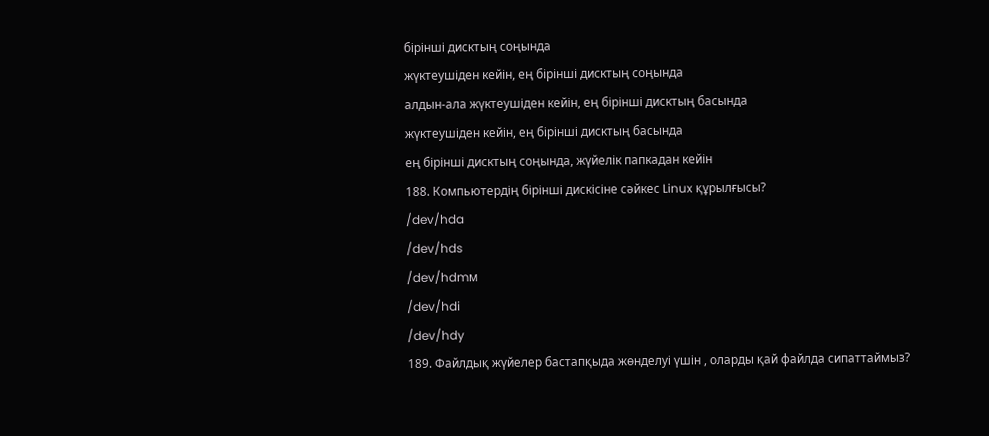бірінші дисктың соңында
жүктеушіден кейін, ең бірінші дисктың соңында
алдын-ала жүктеушіден кейін, ең бірінші дисктың басында
жүктеушіден кейін, ең бірінші дисктың басында
ең бірінші дисктың соңында, жүйелік папкадан кейін
188. Компьютердің бірінші дискісіне сәйкес Linux құрылғысы?
/dev/hda
/dev/hds
/dev/hdmм
/dev/hdi
/dev/hdy
189. Файлдық жүйелер бастапқыда жөнделуі үшін , оларды қай файлда сипаттаймыз?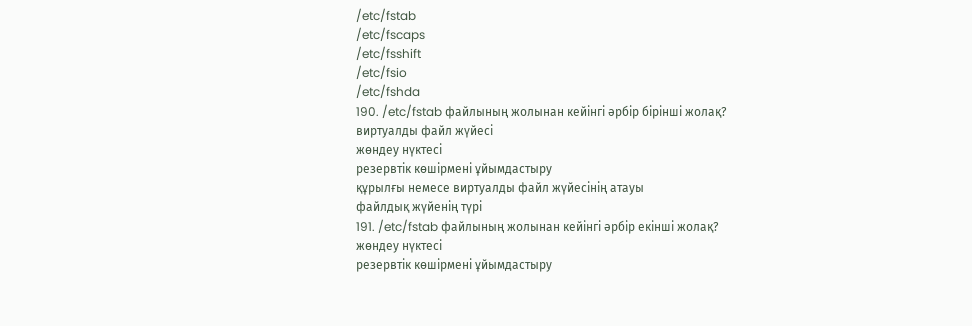/etc/fstab
/etc/fscaps
/etc/fsshift
/etc/fsio
/etc/fshda
190. /etc/fstab файлының жолынан кейінгі әрбір бірінші жолақ?
виртуалды файл жүйесі
жөндеу нүктесі
резервтік көшірмені ұйымдастыру
құрылғы немесе виртуалды файл жүйесінің атауы
файлдық жүйенің түрі
191. /etc/fstab файлының жолынан кейінгі әрбір екінші жолақ?
жөндеу нүктесі
резервтік көшірмені ұйымдастыру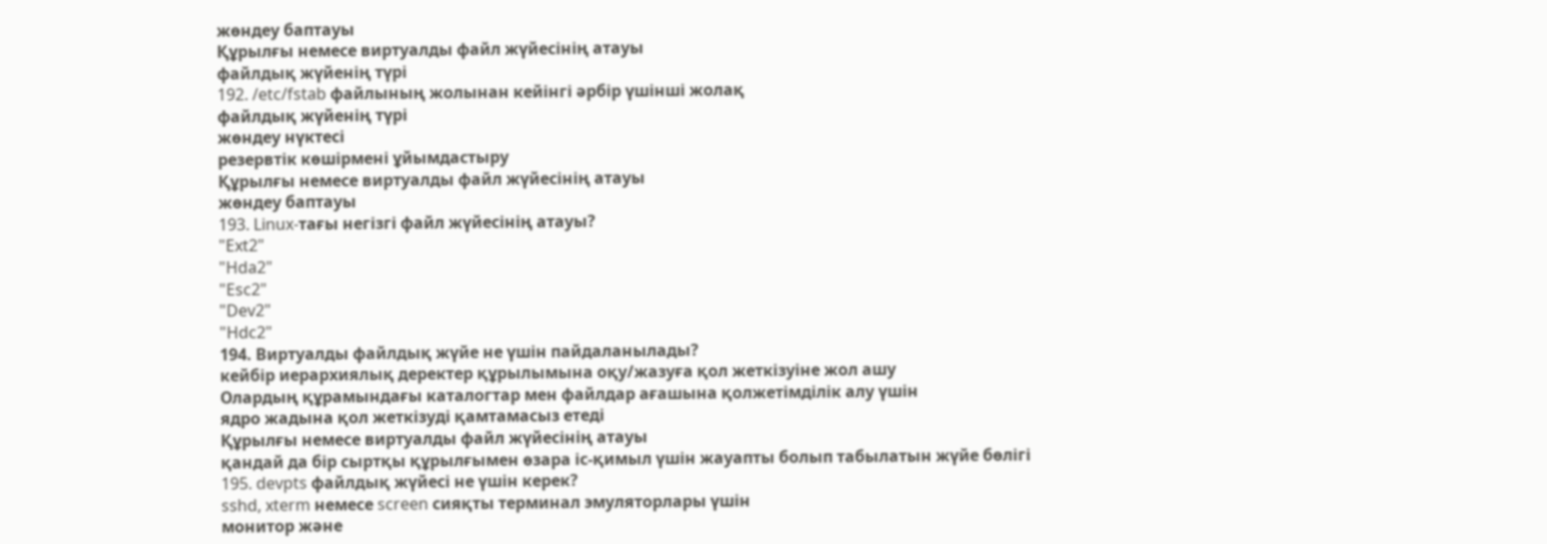жөндеу баптауы
Құрылғы немесе виртуалды файл жүйесінің атауы
файлдық жүйенің түрі
192. /etc/fstab файлының жолынан кейінгі әрбір үшінші жолақ
файлдық жүйенің түрі
жөндеу нүктесі
резервтік көшірмені ұйымдастыру
Құрылғы немесе виртуалды файл жүйесінің атауы
жөндеу баптауы
193. Linux-тағы негізгі файл жүйесінің атауы?
"Ext2"
"Hda2"
"Esc2"
"Dev2"
"Hdc2"
194. Виртуалды файлдық жүйе не үшін пайдаланылады?
кейбір иерархиялық деректер құрылымына оқу/жазуға қол жеткiзуiне жол ашу
Олардың құрамындағы каталогтар мен файлдар ағашына қолжетімділік алу үшін
ядро жадына қол жеткізуді қамтамасыз етеді
Құрылғы немесе виртуалды файл жүйесінің атауы
қандай да бір сыртқы құрылғымен өзара іс-қимыл үшін жауапты болып табылатын жүйе бөлігі
195. devpts файлдық жүйесі не үшін керек?
sshd, xterm немесе screen сияқты терминал эмуляторлары үшін
монитор және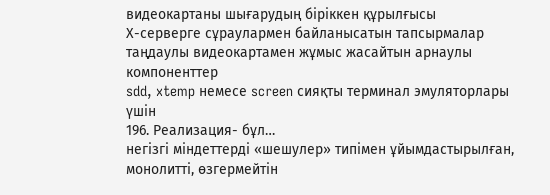видеокартаны шығарудың біріккен құрылғысы
Х-серверге сұраулармен байланысатын тапсырмалар
таңдаулы видеокартамен жұмыс жасайтын арнаулы компоненттер
sdd, xtemp немесе screen сияқты терминал эмуляторлары үшін
196. Реализация- бұл…
негізгі міндеттерді «шешулер» типімен ұйымдастырылған, монолитті, өзгермейтін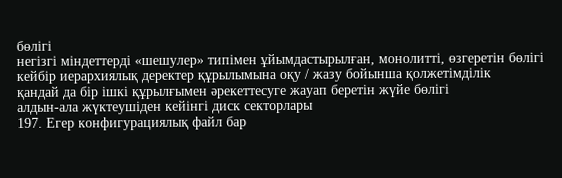бөлігі
негізгі міндеттерді «шешулер» типімен ұйымдастырылған, монолитті, өзгеретін бөлігі
кейбір иерархиялық деректер құрылымына оқу / жазу бойынша қолжетімділік
қандай да бір ішкі құрылғымен әрекеттесуге жауап беретін жүйе бөлігі
алдын-ала жүктеушіден кейінгі диск секторлары
197. Егер конфигурациялық файл бар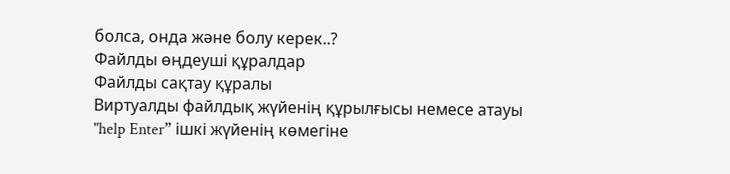болса, онда және болу керек..?
Файлды өңдеуші құралдар
Файлды сақтау құралы
Виртуалды файлдық жүйенің құрылғысы немесе атауы
"help Enter” ішкі жүйенің көмегіне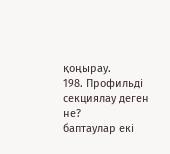қоңырау.
198. Профильді секциялау деген не?
баптаулар екі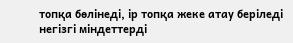топқа бөлінеді, ір топқа жеке атау беріледі
негізгі міндеттерді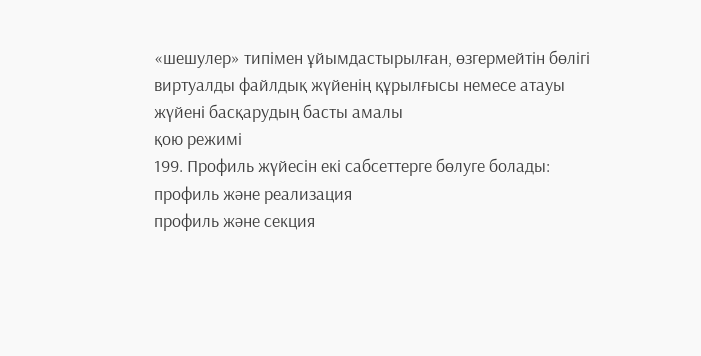«шешулер» типімен ұйымдастырылған, өзгермейтін бөлігі
виртуалды файлдық жүйенің құрылғысы немесе атауы
жүйені басқарудың басты амалы
қою режимі
199. Профиль жүйесін екі сабсеттерге бөлуге болады:
профиль және реализация
профиль және секция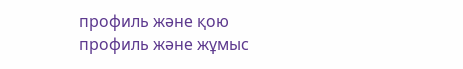профиль және қою
профиль және жұмыс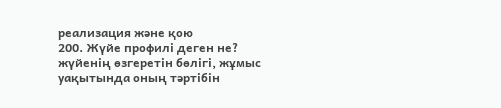реализация және қою
200. Жүйе профилі деген не?
жүйенің өзгеретін бөлігі, жұмыс уақытында оның тәртібін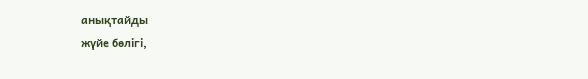анықтайды
жүйе бөлігі,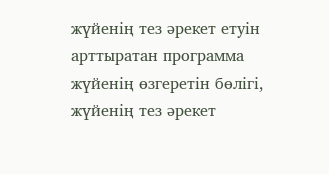жүйенің тез әрекет етуін арттыратан программа
жүйенің өзгеретін бөлігі, жүйенің тез әрекет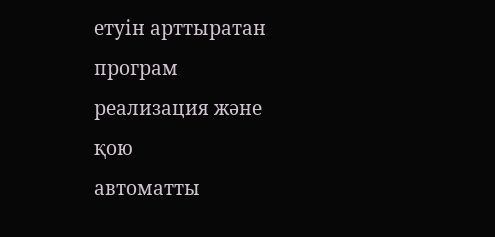етуін арттыратан програм
реализация және қою
автоматты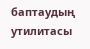баптаудың утилитасы